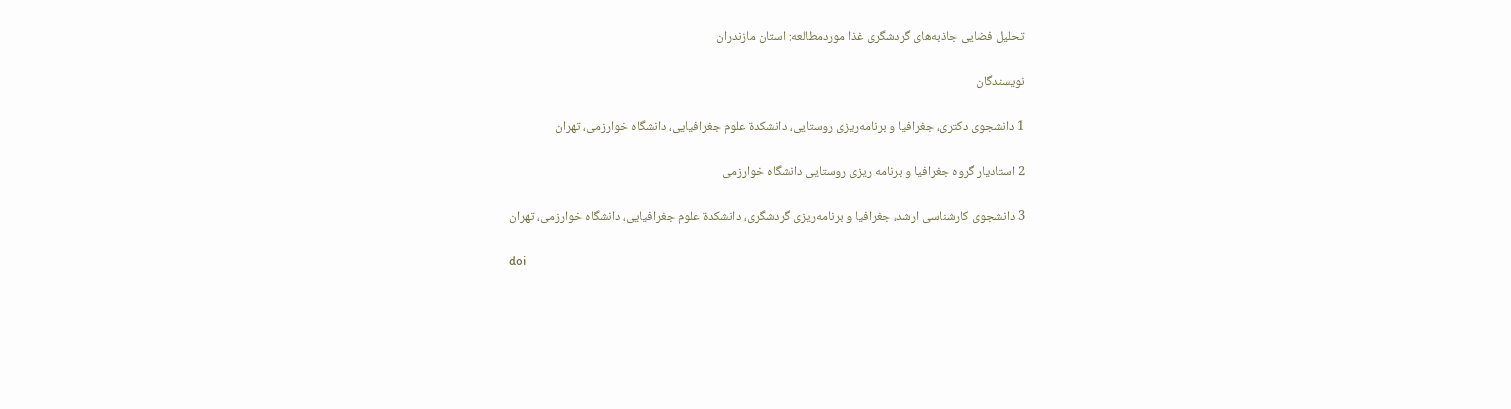تحلیل فضایی جاذبه‌های گردشگری غذا موردمطالعه: استان مازندران

نویسندگان

1 دانشجوی دکتری، جغرافیا و برنامه‌ریزی روستایی، دانشکدة علوم جغرافیایی، دانشگاه خوارزمی، تهران

2 استادیار گروه جغرافیا و برنامه ریزی روستایی دانشگاه خوارزمی

3 دانشجوی کارشناسی ارشد، جغرافیا و برنامه‌ریزی گردشگری، دانشکدة علوم جغرافیایی، دانشگاه خوارزمی، تهران

doi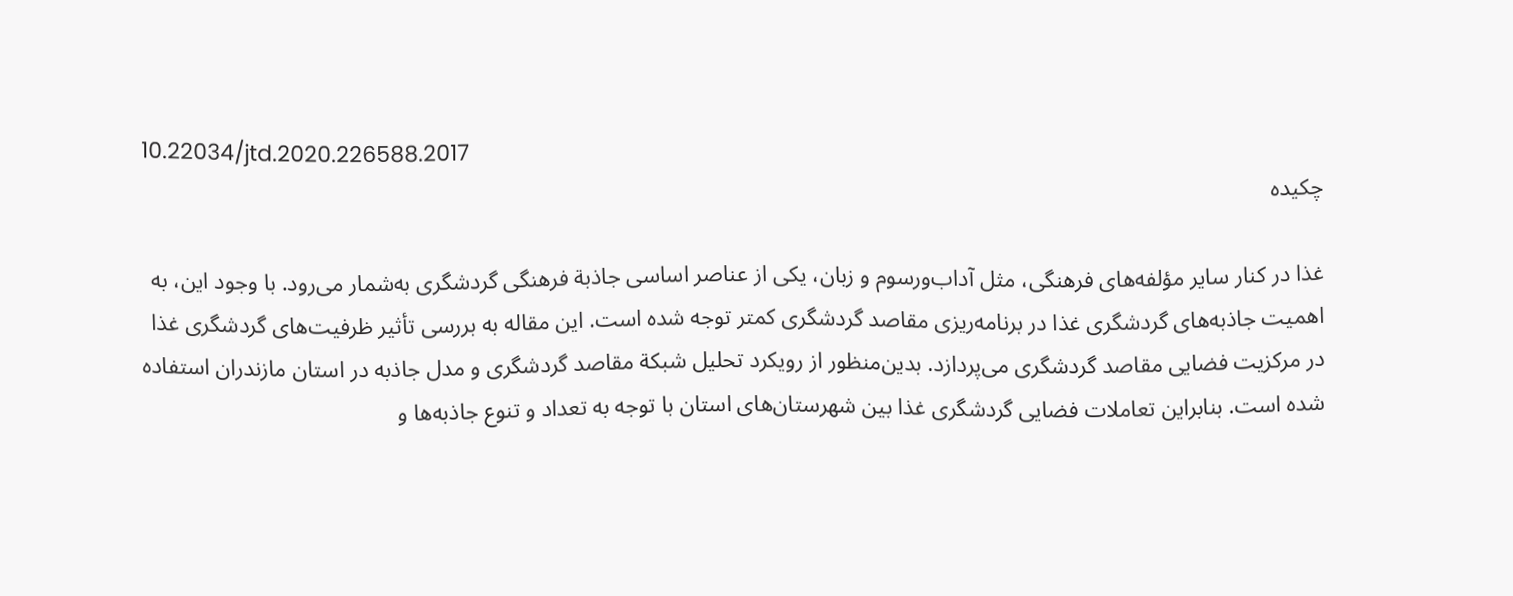10.22034/jtd.2020.226588.2017
چکیده

غذا در کنار سایر مؤلفه‌های فرهنگی، مثل آداب‌ورسوم و زبان، یکی از عناصر اساسی جاذبة فرهنگی گردشگری به‌شمار می‌رود. با وجود این، به اهمیت جاذبه‌های گردشگری غذا در برنامه‌ریزی مقاصد گردشگری کمتر توجه شده است. این مقاله به بررسی تأثیر ظرفیت‌های گردشگری غذا در مرکزیت فضایی مقاصد گردشگری می‌پردازد. بدین‌منظور از رویکرد تحلیل شبکة مقاصد گردشگری و مدل جاذبه در استان مازندران استفاده شده است. بنابراین تعاملات فضایی گردشگری غذا بین شهرستان‌های استان با توجه به تعداد و تنوع جاذبه‌ها و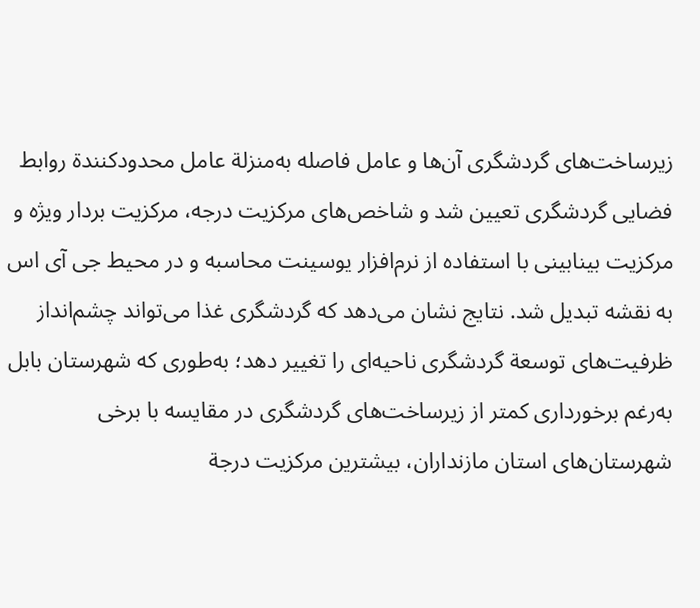زیرساخت‌های گردشگری آن‌ها و عامل فاصله به‌منزلة عامل محدودکنندة روابط فضایی گردشگری تعیین شد و شاخص‌های مرکزیت درجه، مرکزیت بردار ویژه و مرکزیت بینابینی با استفاده از نرم‌افزار یوسینت محاسبه و در محیط جی آی اس به نقشه تبدیل شد. نتایج نشان می‌دهد که گردشگری غذا می‌تواند چشم‌انداز ظرفیت‌های توسعة گردشگری ناحیه‌ای را تغییر دهد؛ به‌طوری که شهرستان بابل به‌رغم برخورداری کمتر از زیرساخت‌های گردشگری در مقایسه با برخی شهرستان‌های استان مازنداران، بیشترین مرکزیت درجة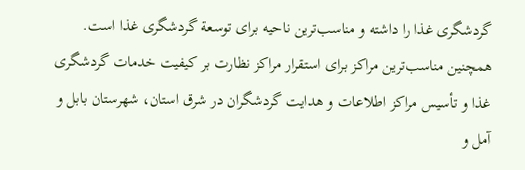گردشگری غذا را داشته و مناسب‌ترین ناحیه برای توسعة گردشگری غذا است. همچنین مناسب‌ترین مراکز برای استقرار مراکز نظارت بر کیفیت خدمات گردشگری غذا و تأسیس مراکز اطلاعات و هدایت گردشگران در شرق استان، شهرستان بابل و آمل و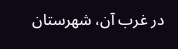در غرب آن، شهرستان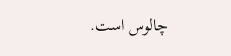چالوس‌ است.